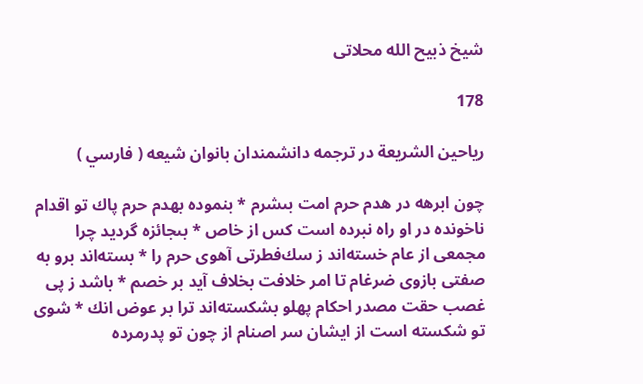شيخ ذبيح الله محلاتى

178

رياحين الشريعة در ترجمه دانشمندان بانوان شيعه ( فارسي )

چون ابرهه در هدم حرم امت بىشرم * بنموده بهدم حرم پاك تو اقدام ناخونده در او راه نبرده است كس از خاص * بىجائزه گرديد چرا مجمعى از عام خسته‌اند ز سك‌فطرتى آهوى حرم را * بسته‌اند برو به صفتى بازوى ضرغام تا امر خلافت بخلاف آيد بر خصم * باشد ز پى غصب حقت مصدر احكام پهلو بشكسته‌اند ترا بر عوض انك * شوى تو شكسته است از ايشان سر اصنام از چون تو پدرمرده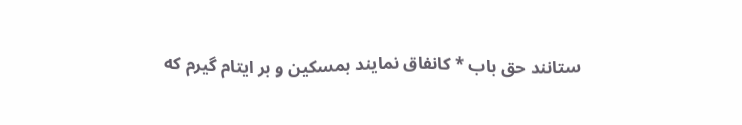ستانند حق باب * كانفاق نمايند بمسكين و بر ايتام گيرم كه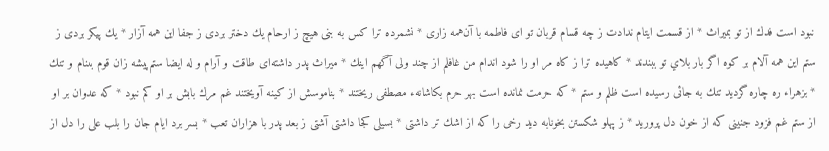نبود است فدك از تو بميراث * از قسمت ايتام ندادت ز چه قسام قربان تو اى فاطمه با آن‌همه زارى * نشمرده ترا كس به بنى هيچ ز ارحام يك دختر بردى ز جفا اين همه آزار * يك پيكر بردى ز ستم اين همه آلام بر كوه اگر بار بلاي تو ببندند * كاهيده ترا ز كاه مر او را شود اندام من غافلم از چند ولى آگهم اينك * ميراث پدر داشته‌اى طاقت و آرام و له ايضا ستم‌پيشه زان قوم بىنام و تنك * بزهراء ره چاره گرديد تنك به جائى رسيده است ظلم و ستم * كه حرمت نمانده است بهر حرم بكاشانهء مصطفى ريختند * بناموسش از كينه آويختند غم مرك بابش بر او كم نبود * كه عدوان بر او از ستم غم فزود جنينى كه از خون دل پروريد * ز پهلو شكستن بخونابه ديد رخى را كه از اشك تر داشتى * بسيلى كجا داشتى آشتى ز بعد پدر با هزاران تعب * بسر برد ايام جان را بلب على را دل از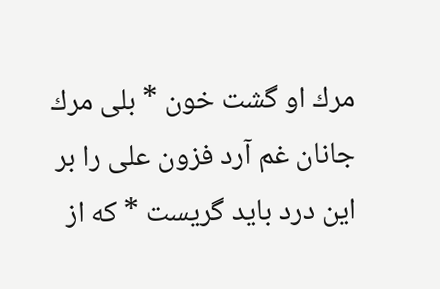مرك او گشت خون * بلى مرك جانان غم آرد فزون على را بر اين درد بايد گريست * كه از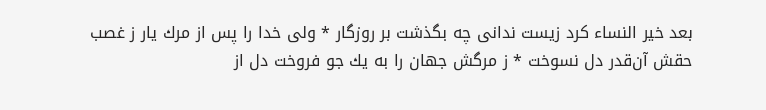بعد خير النساء كرد زيست ندانى چه بگذشت بر روزگار * ولى خدا را پس از مرك يار ز غصب حقش آن‌قدر دل نسوخت * ز مرگش جهان را به يك جو فروخت دل از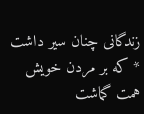زندگانى چنان سير داشت * كه بر مردن خويش همت گماشت